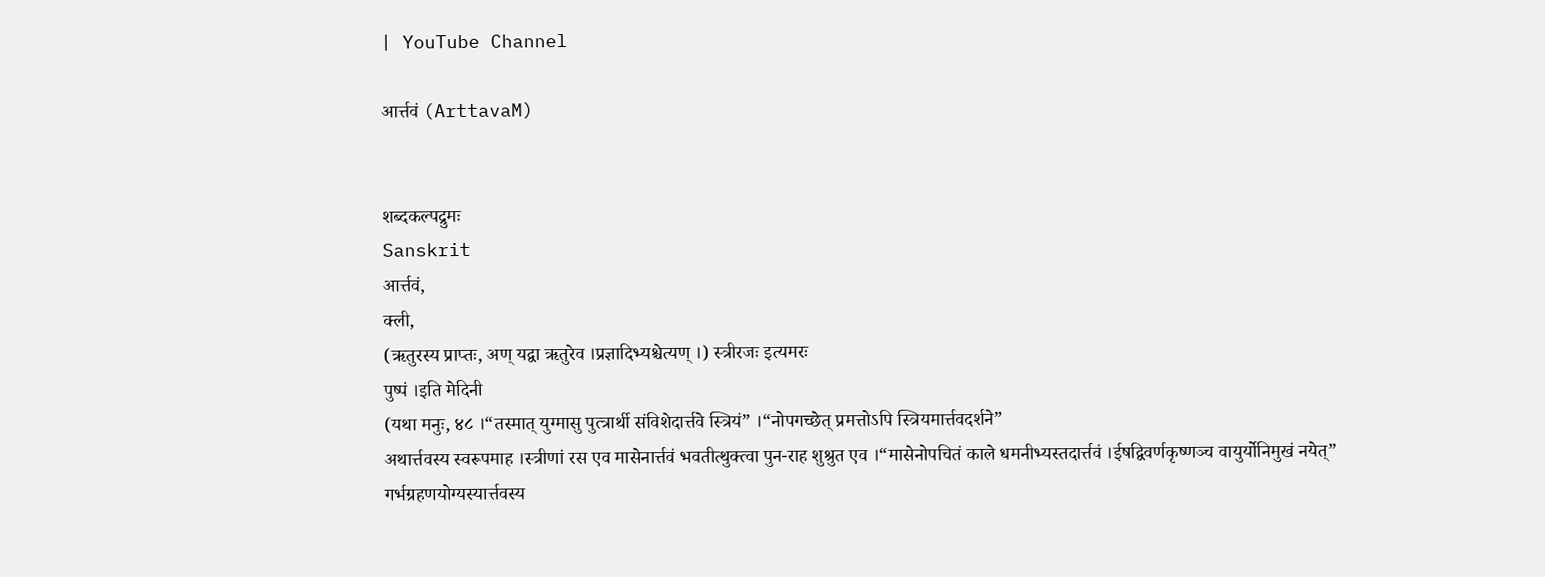| YouTube Channel

आर्त्तवं (ArttavaM)


शब्दकल्पद्रुमः
Sanskrit
आर्त्तवं,
क्ली,
(ऋतुरस्य प्राप्तः, अण् यद्वा ऋतुरेव ।प्रज्ञादिभ्यश्चेत्यण् ।) स्त्रीरजः इत्यमरः
पुष्पं ।इति मेदिनी
(यथा मनुः, ४८ ।“तस्मात् युग्मासु पुत्त्रार्थी संविशेदार्त्तवे स्त्रियं” ।“नोपगच्छेत् प्रमत्तोऽपि स्त्रियमार्त्तवदर्शने”
अथार्त्तवस्य स्वरूपमाह ।स्त्रीणां रस एव मासेनार्त्तवं भवतीत्थुक्त्वा पुन-राह शुश्रुत एव ।“मासेनोपचितं काले धमनीभ्यस्तदार्त्तवं ।ईषद्विवर्णकृष्णञ्च वायुर्योनिमुखं नयेत्”
गर्भग्रहणयोग्यस्यार्त्तवस्य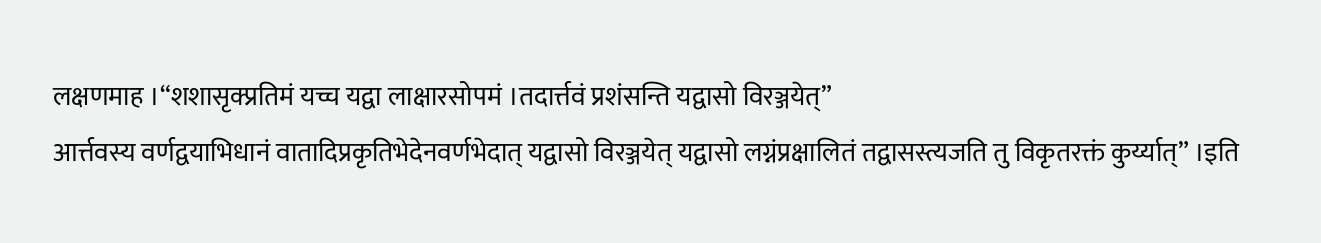लक्षणमाह ।“शशासृक्प्रतिमं यच्च यद्वा लाक्षारसोपमं ।तदार्त्तवं प्रशंसन्ति यद्वासो विरञ्जयेत्”
आर्त्तवस्य वर्णद्वयाभिधानं वातादिप्रकृतिभेदेनवर्णभेदात् यद्वासो विरञ्जयेत् यद्वासो लग्नंप्रक्षालितं तद्वासस्त्यजति तु विकृतरक्तं कुर्य्यात्” ।इति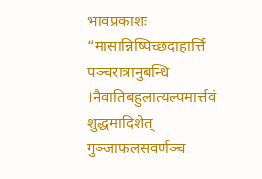भावप्रकाशः
“मासान्निष्पिच्छदाहार्त्ति पञ्चरात्रानुबन्धि ।नैवातिबहुलात्यल्पमार्त्तवं शुद्धमादिशेत्
गुञ्जाफलसवर्णञ्च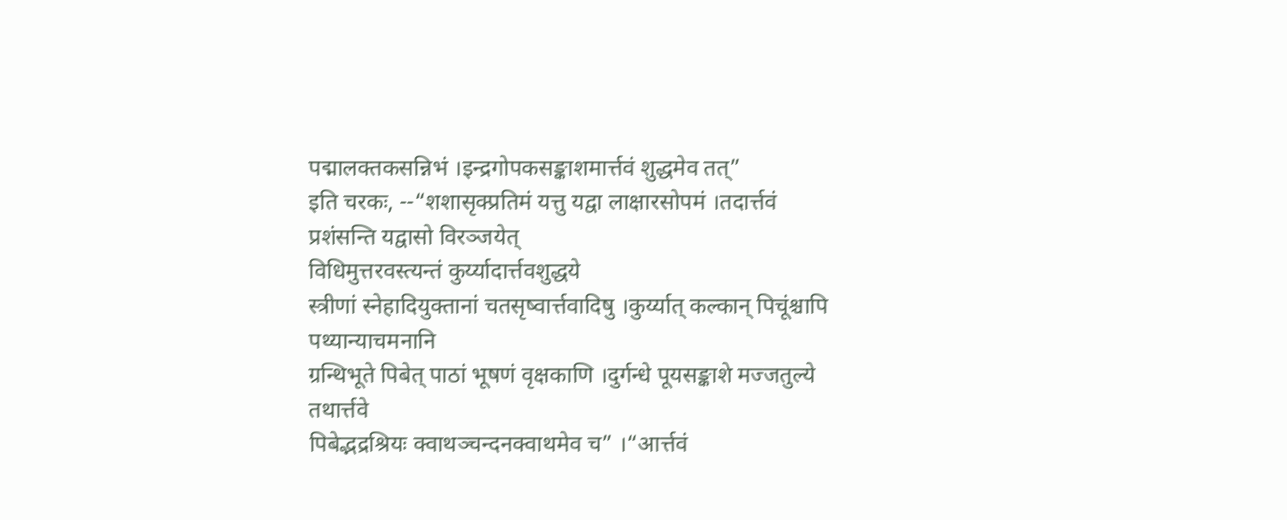पद्मालक्तकसन्निभं ।इन्द्रगोपकसङ्काशमार्त्तवं शुद्धमेव तत्”
इति चरकः, --“शशासृक्प्रतिमं यत्तु यद्वा लाक्षारसोपमं ।तदार्त्तवं प्रशंसन्ति यद्वासो विरञ्जयेत्
विधिमुत्तरवस्त्यन्तं कुर्य्यादार्त्तवशुद्धये
स्त्रीणां स्नेहादियुक्तानां चतसृष्वार्त्तवादिषु ।कुर्य्यात् कल्कान् पिचूंश्चापि पथ्यान्याचमनानि
ग्रन्थिभूते पिबेत् पाठां भूषणं वृक्षकाणि ।दुर्गन्धे पूयसङ्काशे मज्जतुल्ये तथार्त्तवे
पिबेद्भद्रश्रियः क्वाथञ्चन्दनक्वाथमेव च” ।“आर्त्तवं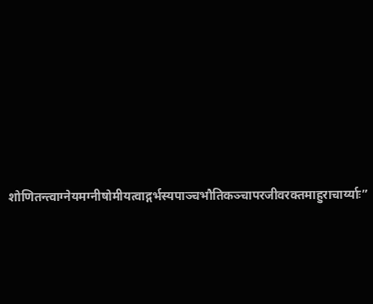शोणितन्त्वाग्नेयमग्नीषोमीयत्वाद्गर्भस्यपाञ्चभौतिकञ्चापरजीवरक्तमाहुराचार्य्याः”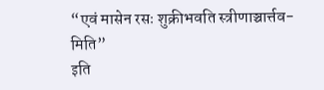“एवं मासेन रसः शुक्रीभवति स्त्रीणाञ्चार्त्तव-मिति”
इति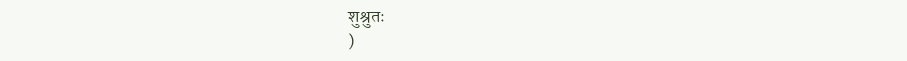शुश्रुतः
)